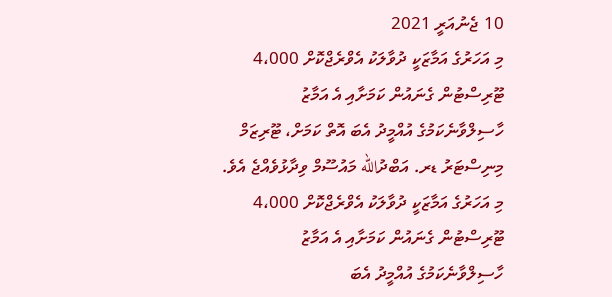10 ޖެނުއަރީ 2021
މި އަހަރުގެ އަމާޒަކީ ދުވާލަކު އެވްރެޖްކޮށް 4،000 ޓޫރިސްޓުން ގެނައުން ކަމަށާއި އެ އަމާޒު ހާސިލްވާނެކަމުގެ އުއްމީދު އެބަ އޮތް ކަމަށް، ޓޫރިޒަމް މިނިސްޓަރު ޑރ. އަބްދުالله މައުސޫމް ވިދާޅުވެއްޖެ އެވެ.
މި އަހަރުގެ އަމާޒަކީ ދުވާލަކު އެވްރެޖްކޮށް 4،000 ޓޫރިސްޓުން ގެނައުން ކަމަށާއި އެ އަމާޒު ހާސިލްވާނެކަމުގެ އުއްމީދު އެބަ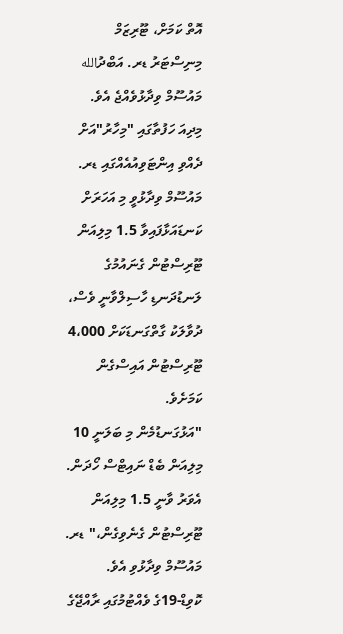އޮތް ކަމަށް، ޓޫރިޒަމް މިނިސްޓަރު ޑރ. އަބްދުالله މައުސޫމް ވިދާޅުވެއްޖެ އެވެ.
މިދިއަ ހަފުތާގައި "މިހާރު"އަށް ދެއްވި އިންޓަވިއުއެއްގައި ޑރ. މައުސޫމް ވިދާޅުވީ މި އަހަރަށް ކަނޑައަޅާފައިވާ 1.5 މިލިއަން ޓޫރިސްޓުން ގެނައުމުގެ ލަނޑުދަނޑި ހާސިލްވާނީ ވެސް، ދުވާލަކު ގާތްގަނޑަކަށް 4،000 ޓޫރިސްޓުން އައިސްގެން ކަމަށެވެ.
"އަޅުގަނޑުމެން މި ބަލަނީ 10 މިލިއަން ބެޑް ނައިޓްސް ހޯދަން. އެވަރު ވާނީ 1.5 މިލިއަން ޓޫރިސްޓުން ގެނެވިގެން،" ޑރ. މައުސޫމް ވިދާޅުވި އެވެ.
ކޮވިޑް-19ގެ ވެއްޓުމުގައި ރާއްޖޭގެ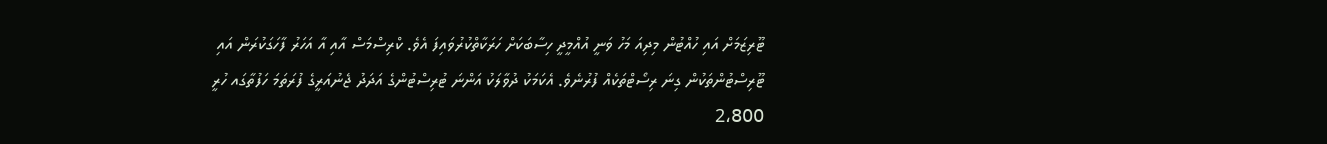ޓޫރިޒަމަށް އައި ހުއްޓުން މިދިއަ މަހު ވަނީ އުއްމީދީ ހިސާބަކަށް ހަރަކާތްކުރުވައިފަ އެވެ. ކްރިސްމަސް އާއި އާ އަހަރު ފާހަގަކުރަން އައި ޓޫރިސްޓުންތަކުން ގިނަ ރިސޯޓްތަކެއް ފުރުނެވެ. އެކަމަކު ދުވާލަކު އަންނަ ޓުރިސްޓުންގެ އަދަދު ޖެނުއަރީގެ ފުރަތަމަ ހަފުތާގައ ހުރީ 2،800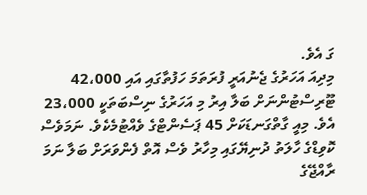ގަ އެވެ.
މިދިއަ އަހަރުގެ ޖެނުއަރީ ފުރަތަމަ ހަފުތާގައި އައި 42،000 ޓޫރިސްޓުންނަށް ބަލާ އިރު މި އަހަރުގެ ނިސްބަތަކީ 23،000 އެވެ. މިއީ ގާތްގަނޑަކަށް 45 ޕަސެންޓްގެ ވެއްޓުމެކެވެ. ނަމަވެސް ކޮވިޑްގެ ހާލަތު ދުނިޔޭގައި މިހާރު ވެސް އޮތް ފެންވަރަށް ބަލާ ނަމަ ރާއްޖޭގެ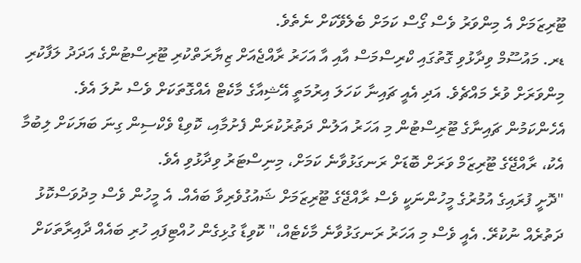ޓޫރިޒަމަށް އެ މިންވަރު ވެސް ގޯސް ކަމަށް ބެލެވޭކަށް ނެތެވެ.
ޑރ. މައުސޫމް ވިދާޅުވި ގޮތުގައި ކްރިސްމަސް އާއި އާ އަހަރު ރާއްޖެއަށް ޒިޔާރަތްކުރި ޓޫރިސްޓުންގެ އަދަދު ލަފާކުރި މިންވަރަށް ވުރެ މައްޗެވެ. އަދި އެއީ ޗައިނާ ކަހަލަ އިރުމަތީ އޭޝިއާގެ މާކެޓް އެއްގޮތަކަށް ވެސް ނުލަ އެވެ. އެހެންކަމުން ޗައިނާގެ ޓޫރިސްޓުން މި އަހަރު އަލުން ދަތުރުކުރަން ފެށުމާއި، ކޮވިޑް ވެކްސިން ގިނަ ބަޔަކަށް ލިބުމާ އެކު، ރާއްޖޭގެ ޓޫރިޒަމް ވަރަށް ބޮޑަށް ރަނގަޅުވާނެ ކަމަށް، މިނިސްޓަރު ވިދާޅުވި އެވެ.
"ދޮށީ ފުރައިގެ އުމުރުގެ މީހުންނަކީ ވެސް ރާއްޖޭގެ ޓޫރިޒަމަށް ޝައުގުވެރިވާ ބައެއް. އެ މީހުން ވެސް މިދުވަސްކޮޅު ދަތުރެއް ނުކުރޭ. އެއީ ވެސް މި އަހަރު ރަނގަޅުވާނެ މާކެޓެއް،" ކޮވިޑާ ގުޅިގެން ހުއްޓިފައި ހުރި ބައެއް ދާއިރާތަކަށް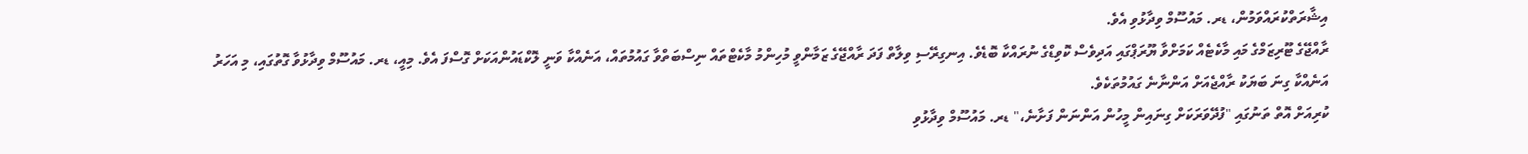އިޝާރަތްކުރައްވަމުން، ޑރ. މައުސޫމް ވިދާޅުވި އެވެ.
ރާއްޖޭގެ ޓޫރިޒަމްގެ މައި މާކެޓެއް ކަމަށްވާ ޔޫރަޕްގައި އަދިވެސް ކޮވިޑްގެ ނުރައްކާ ބޮޑެވެ. އިނގިރޭސި ވިލާތް ފަދަ ރާއްޖޭގެ ޒަމާންވީ މުހިންމު މާކެޓްތައް ނިސްބަތްވާ ގައުމުތައް، އަނެއްކާ ވަނީ ލޮކްޑައުންއަކަށް ގޮސްފަ އެވެ. މިއީ، ޑރ. މައުސޫމް ވިދާޅުވާ ގޮތުގައި، މި އަހަރު އަނެއްކާ ގިނަ ބަޔަކު ރާއްޖެއަށް އަންނާނެ ގައުމުތަކެވެ.
ކުރިއަށް އޮތް ތަނުގައި "ފުދޭވަރަކަށް ގިނައިން މީހުން އަންނަން ފަށާނެ،" ޑރ. މައުސޫމް ވިދާޅުވި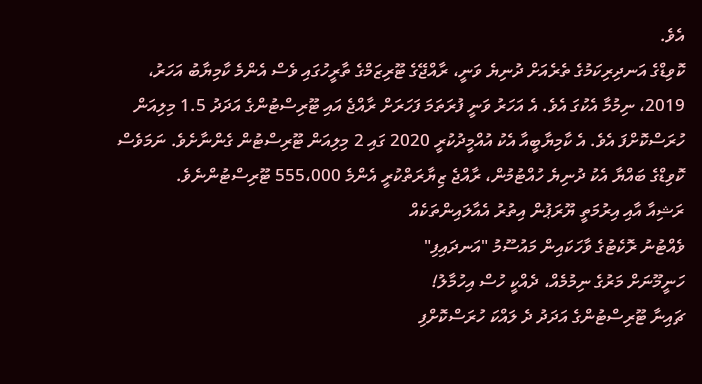އެވެ.
ކޮވިޑްގެ އަނދިރިކަމުގެ ތެރެއަށް ދުނިޔެ ވަނީ، ރާއްޖޭގެ ޓޫރިޒަމްގެ ތާރީހުގައި ވެސް އެންމެ ކާމިޔާބު އަހަރު، 2019، ނިމުމާ އެކުގަ އެވެ. އެ އަހަރު ވަނީ ފުރަތަމަ ފަހަރަށް ރާއްޖެ އައި ޓޫރިސްޓުންގެ އަދަދު 1.5 މިލިއަން ހުރަސްކޮށްފަ އެވެ. އެ ކާމިޔާބީއާ އެކު އުއްމީދުކުރީ 2020 ގައި 2 މިލިއަން ޓޫރިސްޓުން ގެންނާށެވެ. ނަމަވެސް ކޮވިޑްގެ ބައްޔާ އެކު ދުނިޔެ ހުއްޓުމުން، ރާއްޖެ ޒިޔާރަތްކުރީ އެންމެ 555،000 ޓޫރިސްޓުންނެވެ.
ރަޝިއާ އާއި އިރުމަތީ ޔޫރަޕުން އިތުރު އެއާލައިންތަކެއް
ވެއްޓުނު ރޮކެޓުގެ ވާހަކައިން މައުސޫމު "އަނދައިފި"
ހަނީމޫނަށް މަރުގެ ނިމުމެއް، ދެއްކީ ހުސް އިހުމާލު!
ޗައިނާ ޓޫރިސްޓުންގެ އަދަދު ދެ ލައްކަ ހުރަސްކޮށްފި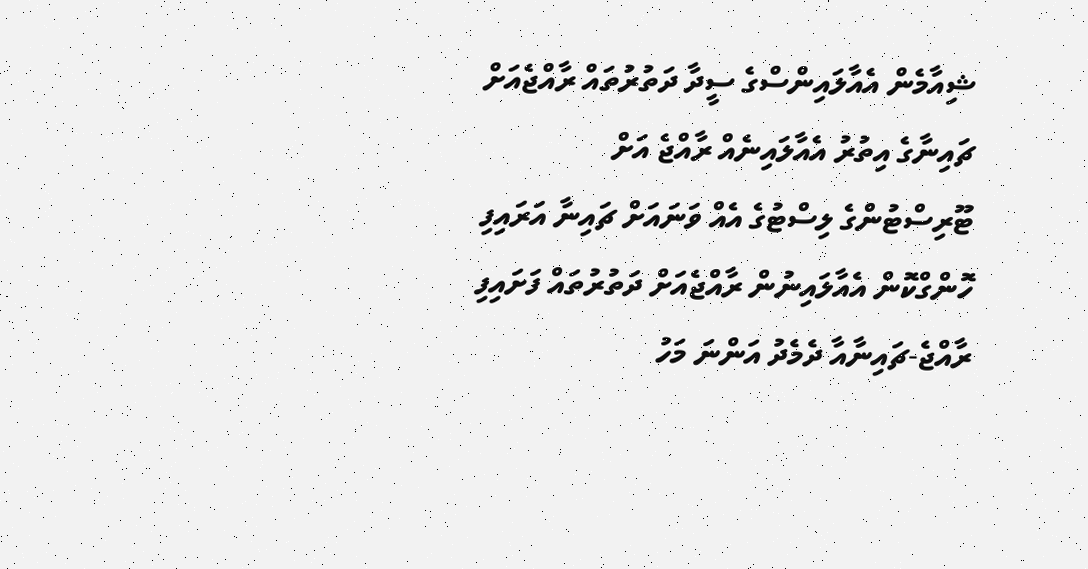ޝިއާމެން އެއާލައިންސްގެ ސީދާ ދަތުރުތައް ރާއްޖެއަށް
ޗައިނާގެ އިތުރު އެއާލައިނެއް ރާއްޖެ އަށް
ޓޫރިސްޓުންގެ ލިސްޓުގެ އެއް ވަނައަށް ޗައިނާ އަރައިފި
ހޮންގްކޮން އެއާލައިނުން ރާއްޖެއަށް ދަތުރުތައް ފަށައިފި
ރާއްޖެ-ޗައިނާއާ ދެމެދު އަންނަ މަހު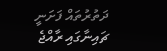ދަތުރުތައް ފަށަނީ
ޗައިނާގައި ރާއްޖެ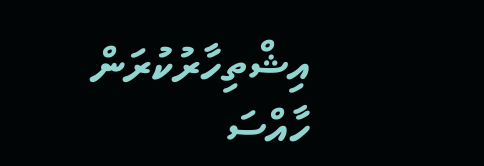އިޝްތިހާރުކުރަން ހާއްސަ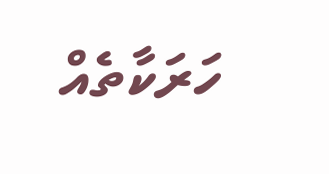ހަރަކާތެއް